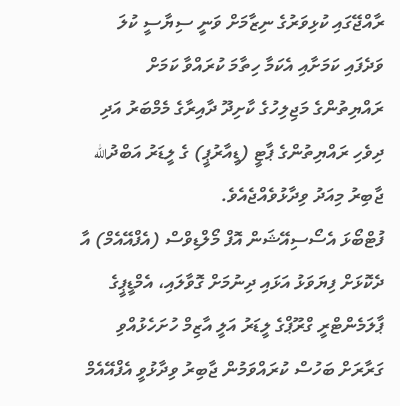ރާއްޖޭގައި ކުޅިވަރުގެ ނިޒާމަށް ވަނީ ސިޔާސީ ކުލަ ވަދެފައި ކަމަށާއި އެކަމާ ހިތާމަ ކުރައްވާ ކަމަށް ރައްޔިތުންގެ މަޖިލިހުގެ ކާށިދޫ ދާއިރާގެ މެމްބަރު އަދި ދިވެހި ރައްޔިތުންގެ ޕާޓީ (ޑީއާރުޕީ) ގެ ލީޑަރު އަބްދުالله ޖާބިރު މިއަދު ވިދާޅުވެއްޖެއެވެ.
ފުޓްބޯޅަ އެސޯސިއޭޝަން އޮފް މޯލްޑިވްސް (އެފްއޭއެމް) އާ ދެކޮޅަށް ފިޔަވަޅު އަޅައި ދިނުމަށް ގޮވާލައި، އެމްޑީޕީގެ ޕާލަމެންޓްރީ ގްރޫޕްގެ ލީޑަރު އަލީ އާޒިމް ހުށަހެޅުއްވި ގަރާރަށް ބަހުސް ކުރައްވަމުން ޖާބިރު ވިދާޅުވީ އެފްއޭއެމް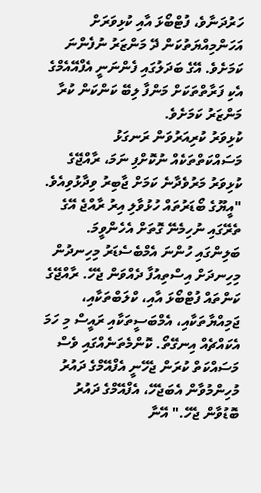ހަރުދަނާވެ، ފުޓްބޯޅަ އާއި ކުޅިވަރަށް އަހަންމިއްޔަތުކަން ދޭ މަންޒަރު ނުފެންނަ ކަމަށެވެ. އޭގެ ބަދަލުގައި ފެންނަނީ އެފްއޭއެމްގެ އެކި ފަރާތްތަކަށް މަންފާ ލިބޭ ކަންކަން ކުރާ މަންޒަރު ކަމަށެވެ.
ކުޅިވަރު ކުރިއަރުވަން ރަނގަޅު މަސައްކަތްތަކެއް ނުކޮށްފި ނަމަ، ރާއްޖޭގެ ކުޅިވަރު މަރުވެދާނެ ކަމަށް ޖާބިރު ވިދާޅުވިއެވެ.
"އީޔޫގެ ބޯޑަރުތައް ހުޅުވާލި އިރު ރާއްޖެ އޭގެ ތެރޭގައި ނުހިމެނޭ ގޮތަށް އެހެންވީމަ. ބަލިންގައި ހުންނަ އެމްބެސެޑަރު މިހިނދުން މިހިނދަށް އިސްތިއުފާ ދެއްވަން ޖެހޭ. ރާއްޖޭގެ ކަންތައް ފުޓްބޯޅަ އާއި، ކްލަބްތަކާއި، ޖަމިއްޔާތަކާއި، އެމްބަސީތަކާއި ރައީސް މި ހަމަ އެކައްޗެއް އިނގޭތޯ. ކޮންމެތަނެއްގައި ވެސް މަސައްކަތް ކުރަން ޖެހޭނީ އެފްއޭމްގެ ދައުރު މުހިންމުވާން އެބަޖެހޭ، އެފްއޭމްގެ ދައުރު ބޮޑުވާން ޖެހޭ." އޭނާ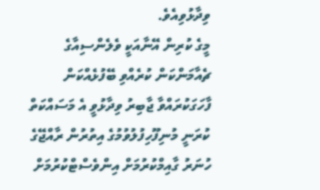ވިދާޅުވިއެވެ.
މީގެ ކުރިން އޭނާއަކީ ވެލެންސިއާގެ ޗެއާމަންކަން ކުރެއްވި ބޭފުޅެއްކަން ފާހަގަކުރައްވާ ޖާބިރު ވިދާޅުވީ އެ މަސައްކަތް ކުރަނީ މުނިފޫހިފުލުވުމުގެ އިތުރުން ރާއްޖޭގެ ހުނަރު ގާއިމްކުރުމަށް އިންވެސްޓްކުރުމަށް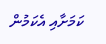ކަމަށާއި އެކަމުން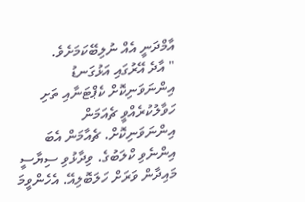އާމްދަނީ އެއް ނުލިބޭކަމަށެވެ.
" އާދެ އޭރުގައި އަޅުގަނޑު އިންނަވަނިކޮށް ކެޕްޓަނާއި ތަށި ހަވާލުކުރެއްވީ ޗެއަމަން އިންނަވަނިކޮށް. ޗެއާމަން އެބަ އިންނެވި ކްލަބުގެ. ވިދާޅުވި ސިޔާސީ މައިދާން ވަރަށް ހަލަބޮލިއޭ. އެހެންވީމަ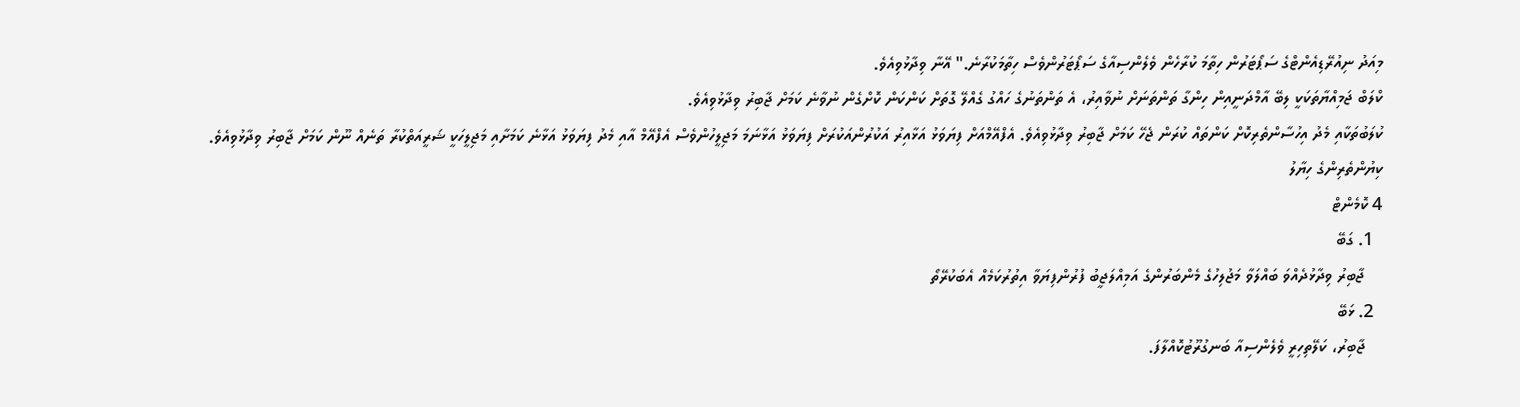މިއަދު ނިއުރޭޑިއެންޓްގެ ސަޕޯޓަރުން ހިތާމަ ކުރާހެން ވެލެންސިއާގެ ސަޕޯޓަރުންވެސް ހިތާމަކުރާނެ." އޭނާ ވިދާޅުވިއެވެ.
ކްލަބް ޖަމިއްޔާތަކަކީ ލިބޭ އާމްދަނީއިން ހިންގާ ތަންތަނަށް ނުވާއިރު، އެ ތަންތަނުގެ ހައްގު ގެއްލޭ ގޮތަށް ކަންކަން ކޮށްގެން ނުވާނެ ކަމަށް ޖާބިރު ވިދާޅުވިއެވެ.
ކުލަބުތަކާއި މެދު އިހުސާންތެރިކޮށް ކަންތައް ކުރަން ޖެހޭ ކަމަށް ޖާބިރު ވިދާޅުވިއެވެ. އެފްއޭމްއަށް ފިޔަވަޅު އަޅާއިރު އަކުރުންއަކުރަށް ފިޔަވަޅު އަޅާނަމަ މަޖިލީހުންވެސް އެފްއޭމް އާއި މެދު ފިޔަވަޅު އަޅާނެ ކަމަށާއި މަޖިލީހަކީ ޝަރީއަތްކުރާ ތަނެއް ނޫން ކަމަށް ޖާބިރު ވިދާޅުވިއެވެ.
ކިޔުންތެރިންގެ ހިޔާލު
4 ކޮމެންޓް
  1. ގަބޭ
    ޖާބިރު ވިދާޅުދެއްވަ ބައްލަވާ މަޖުލިހުގެ މެންބަރުންގެ އަމިއްލަޖީބު ފުރުންފިޔަވާ އިތުރުކަމެއް އެބަކުރޭތޯ
  2. ޅަބޭ
    ޖާބިރު، ކަލޭތިހިރީ ވެލެންސިއާ ބަނގުރޫޓުކޮއްލާފަ.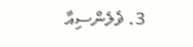3. ޥެލެންސިއާ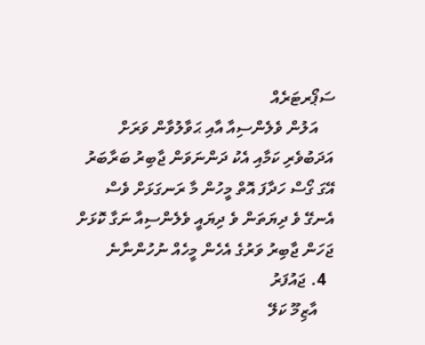ސަޕޯރޓަރެއް
    އަލުން ވެލެންސިއާ އާއި ޙަވާލުވާން ވަރަށް އަދަބުވެރި ކަމާއި އެކު ދަންނަވަން ޖާބިރު ބަރާބަރު އޭގަ ގޯސް ހަދާފަ އޮތް މީހުން މާ ރަނގަޅަށް ވެސް އެނގޭ ވެ ދިޔަތަން ވެ ދިޔައީ ވެލެންސިއާ ނަގާ ކޮޅަށް ޖަހަން ޖާބިރު ވަރުގެ އެހެން މީހެއް ނުހުންނާނެ
  4. ޖައުފަރު
    އާޒިމޫ ކަލޭ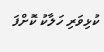ކުޅިވަރި ހަލާކު ކޮށްފަ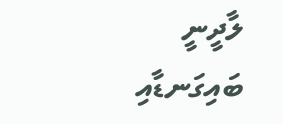ލާދީނީ ބައިގަނޑާއި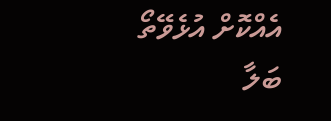އެއްކޮށް އުޅެވޭތޯ ބަލާ